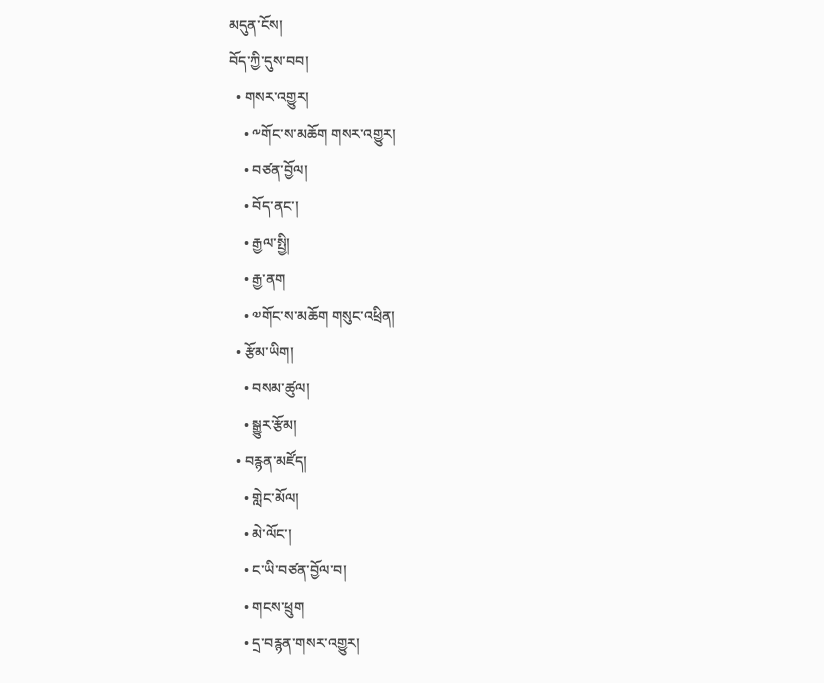མདུན་ངོས།
བོད་ཀྱི་དུས་བབ།
  • གསར་འགྱུར།
    • ༸གོང་ས་མཆོག གསར་འགྱུར།
    • བཙན་བྱོལ།
    • བོད་ནང་།
    • རྒྱལ་སྤྱི།
    • རྒྱ་ནག
    • ༧གོང་ས་མཆོག གསུང་འཕྲིན།
  • རྩོམ་ཡིག།
    • བསམ་ཚུལ།
    • སྒྱུར་རྩོམ།
  • བརྙན་མཛོད།
    • གླེང་མོལ།
    • མེ་ལོང་།
    • ང་ཡི་བཙན་བྱོལ་བ།
    • གངས་ཕྲུག
    • དྲ་བརྙན་གསར་འགྱུར།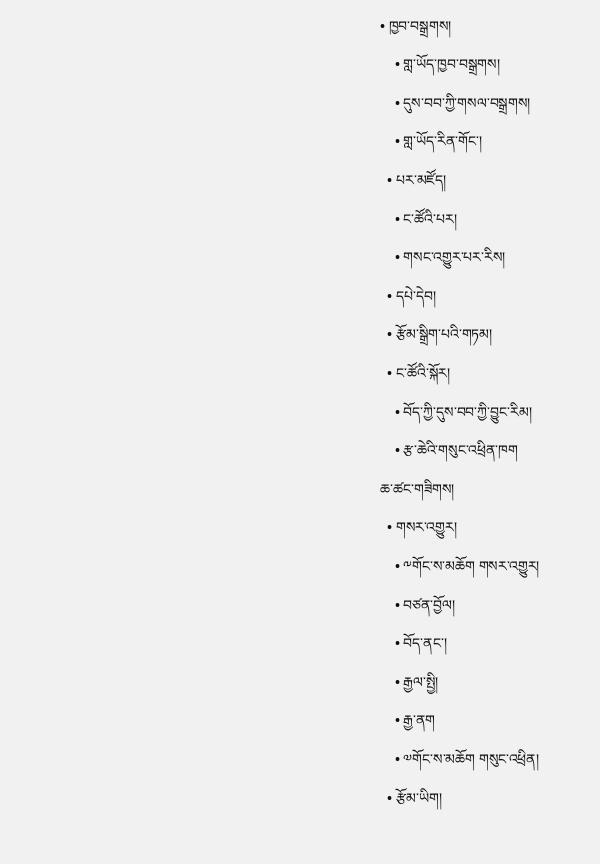• ཁྱབ་བསྒྲགས།
    • གླ་ཡོད་ཁྱབ་བསྒྲགས།
    • དུས་བབ་ཀྱི་གསལ་བསྒྲགས།
    • གླ་ཡོད་རིན་གོང་།
  • པར་མཛོད།
    • ང་ཚོའི་པར།
    • གསང་འགྱུར་པར་རིས།
  • དཔེ་དེབ།
  • རྩོམ་སྒྲིག་པའི་གཏམ།
  • ང་ཚོའི་སྐོར།
    • བོད་ཀྱི་དུས་བབ་ཀྱི་བྱུང་རིམ།
    • རྩ་ཆེའི་གསུང་འཕྲིན་ཁག
ཆ་ཚང་གཟིགས།
  • གསར་འགྱུར།
    • ༸གོང་ས་མཆོག གསར་འགྱུར།
    • བཙན་བྱོལ།
    • བོད་ནང་།
    • རྒྱལ་སྤྱི།
    • རྒྱ་ནག
    • ༧གོང་ས་མཆོག གསུང་འཕྲིན།
  • རྩོམ་ཡིག།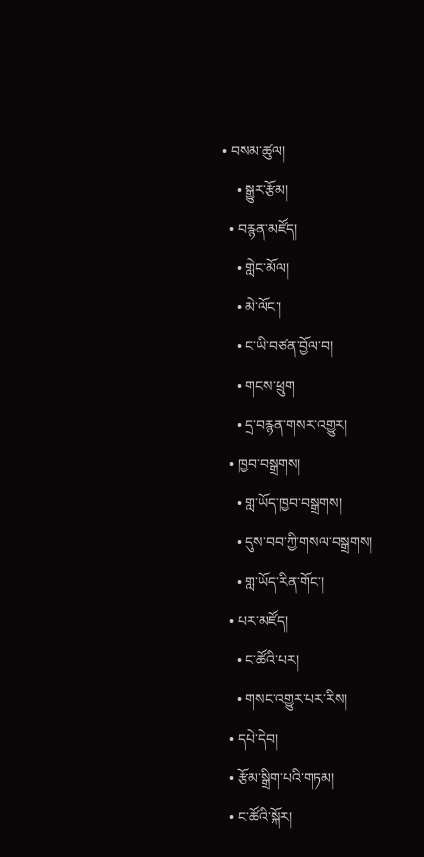• བསམ་ཚུལ།
    • སྒྱུར་རྩོམ།
  • བརྙན་མཛོད།
    • གླེང་མོལ།
    • མེ་ལོང་།
    • ང་ཡི་བཙན་བྱོལ་བ།
    • གངས་ཕྲུག
    • དྲ་བརྙན་གསར་འགྱུར།
  • ཁྱབ་བསྒྲགས།
    • གླ་ཡོད་ཁྱབ་བསྒྲགས།
    • དུས་བབ་ཀྱི་གསལ་བསྒྲགས།
    • གླ་ཡོད་རིན་གོང་།
  • པར་མཛོད།
    • ང་ཚོའི་པར།
    • གསང་འགྱུར་པར་རིས།
  • དཔེ་དེབ།
  • རྩོམ་སྒྲིག་པའི་གཏམ།
  • ང་ཚོའི་སྐོར།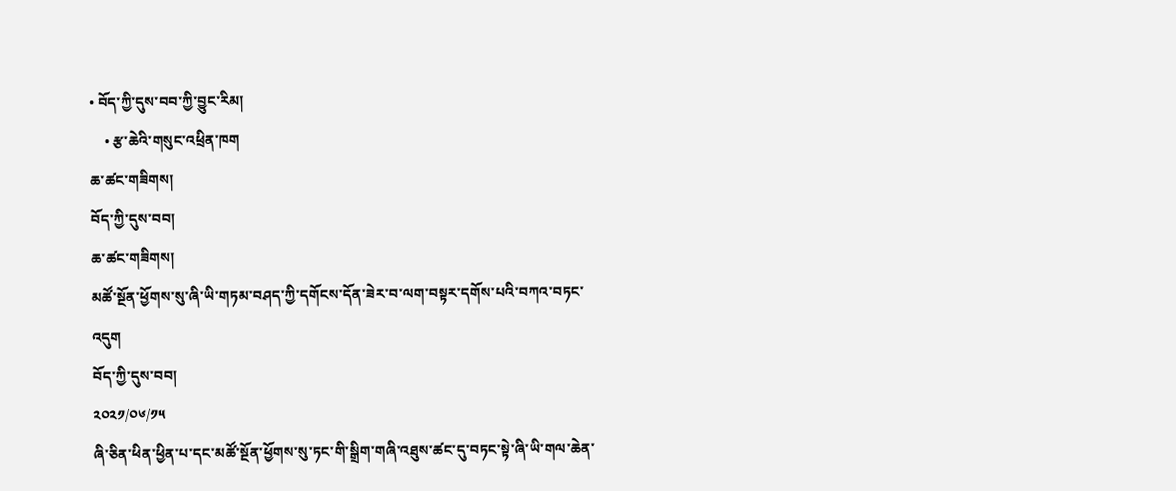• བོད་ཀྱི་དུས་བབ་ཀྱི་བྱུང་རིམ།
    • རྩ་ཆེའི་གསུང་འཕྲིན་ཁག
ཆ་ཚང་གཟིགས།
བོད་ཀྱི་དུས་བབ།
ཆ་ཚང་གཟིགས།
མཚོ་སྔོན་ཕྱོགས་སུ་ཞི་ཡི་གཏམ་བཤད་ཀྱི་དགོངས་དོན་ཟེར་བ་ལག་བསྟར་དགོས་པའི་བཀའ་བཏང་འདུག
བོད་ཀྱི་དུས་བབ།
༢༠༢༡/༠༦/༡༥
ཞི་ཅིན་ཕིན་ཕྱིན་པ་དང་མཚོ་སྔོན་ཕྱོགས་སུ་ཏང་གི་སྒྲིག་གཞི་འཐུས་ཚང་དུ་བཏང་སྟེ་ཞི་ཡི་གལ་ཆེན་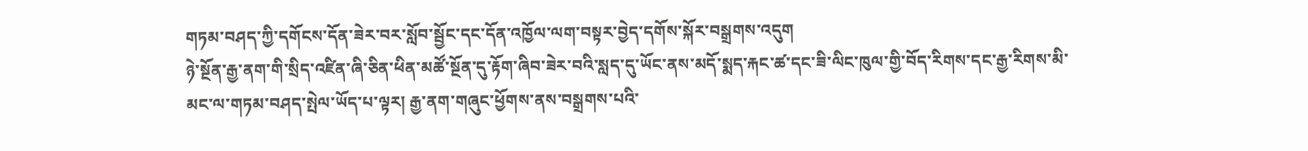གཏམ་བཤད་ཀྱི་དགོངས་དོན་ཟེར་བར་སློབ་སྦྱོང་དང་དོན་འཁྱོལ་ལག་བསྟར་བྱེད་དགོས་སྐོར་བསྒྲགས་འདུག
ཉེ་སྔོན་རྒྱ་ནག་གི་སྲིད་འཛིན་ཞི་ཅིན་ཕིན་མཚོ་སྔོན་དུ་རྟོག་ཞིབ་ཟེར་བའི་སླད་དུ་ཡོང་ནས་མདོ་སྨད་རྐང་ཚ་དང་ཟི་ལིང་ཁུལ་གྱི་བོད་རིགས་དང་རྒྱ་རིགས་མི་མང་ལ་གཏམ་བཤད་སྤེལ་ཡོད་པ་ལྟར། རྒྱ་ནག་གཞུང་ཕྱོགས་ནས་བསྒྲགས་པའི་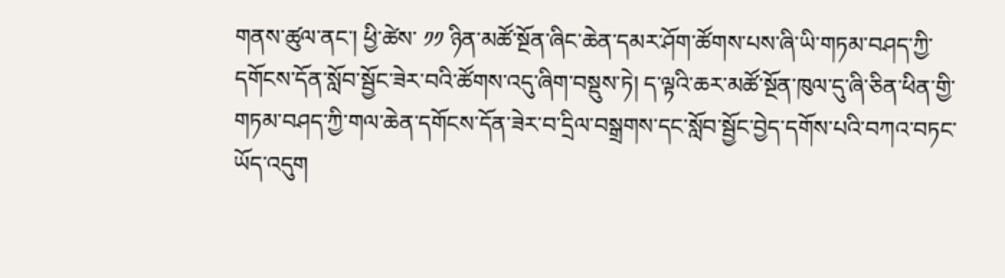གནས་ཚུལ་ནང་། ཕྱི་ཚེས་ ༡༡ ཉིན་མཚོ་སྔོན་ཞིང་ཆེན་དམར་ཤོག་ཚོགས་པས་ཞི་ཡི་གཏམ་བཤད་ཀྱི་དགོངས་དོན་སློབ་སྦྱོང་ཟེར་བའི་ཚོགས་འདུ་ཞིག་བསྡུས་ཏེ། ད་ལྟའི་ཆར་མཚོ་སྔོན་ཁུལ་དུ་ཞི་ཅིན་ཕིན་གྱི་གཏམ་བཤད་ཀྱི་གལ་ཆེན་དགོངས་དོན་ཟེར་བ་དྲིལ་བསྒྲགས་དང་སློབ་སྦྱོང་བྱེད་དགོས་པའི་བཀའ་བཏང་ཡོད་འདུག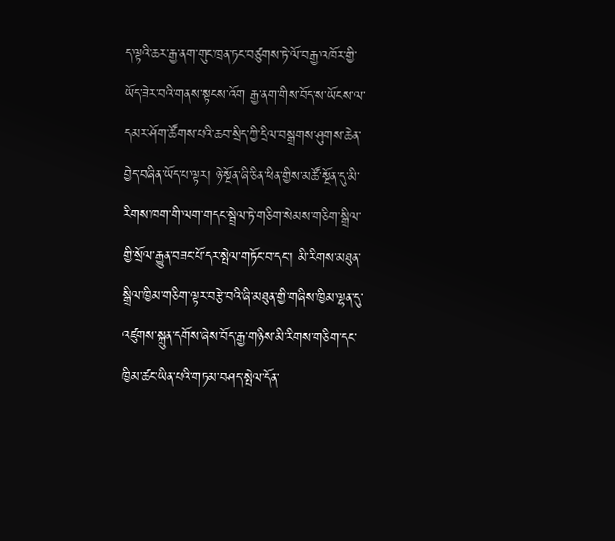ད་ལྟའི་ཆར་རྒྱ་ནག་གུང་ཁྲན་ཏང་བཙུགས་ཏེ་ལོ་བརྒྱ་འཁོར་གྱི་ཡོད་ཟེར་བའི་གནས་སྟངས་འོག རྒྱ་ནག་གིས་བོད་ས་ཡོངས་ལ་དམར་ཤོག་ཚོགས་པའི་ཆབ་སྲིད་ཀྱི་དྲིལ་བསྒྲགས་ཤུགས་ཆེན་བྱེད་བཞིན་ཡོད་པ་ལྟར། ཉེ་སྔོན་ཞི་ཅིན་ཕིན་གྱིས་མཚོ་སྔོན་དུ་མི་རིགས་ཁག་གི་ལག་གདང་སྦྲེལ་ཏེ་གཅིག་སེམས་གཅིག་སྒྲིལ་གྱི་སྲོལ་རྒྱུན་བཟང་པོ་དར་སྤེལ་གཏོང་བ་དང་། མི་རིགས་མཐུན་སྒྲིལ་ཁྱིམ་གཅིག་ལྟར་བརྩེ་བའི་ཞི་མཐུན་གྱི་གཞིས་ཁྱིམ་ལྷན་དུ་འཛུགས་སྐྲུན་དགོས་ཞེས་བོད་རྒྱ་གཉིས་མི་རིགས་གཅིག་དང་ཁྱིམ་ཚང་ཡིན་པའི་གཏམ་བཤད་སྤེལ་དོན་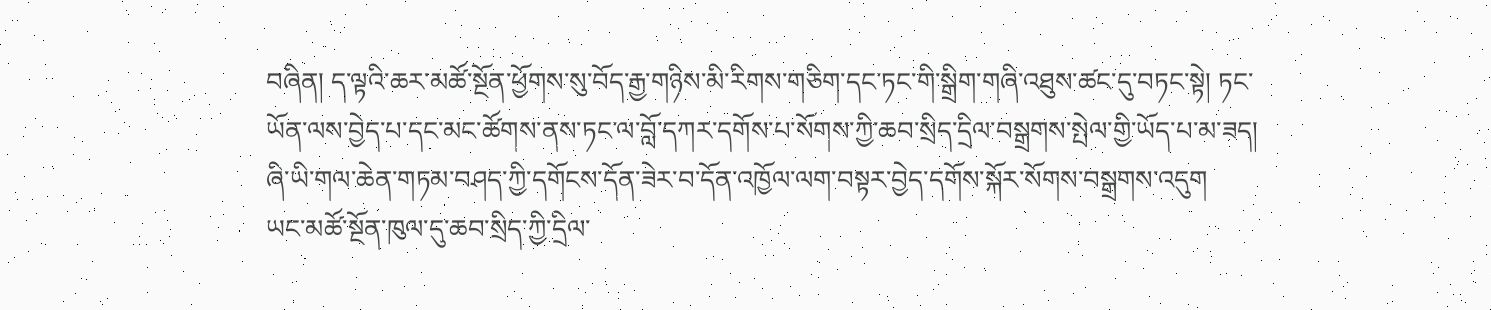བཞིན། ད་ལྟའི་ཆར་མཚོ་སྔོན་ཕྱོགས་སུ་བོད་རྒྱ་གཉིས་མི་རིགས་གཅིག་དང་ཏང་གི་སྒྲིག་གཞི་འཐུས་ཚང་དུ་བཏང་སྟེ། ཏང་ཡོན་ལས་བྱེད་པ་དང་མང་ཚོགས་ནས་ཏང་ལ་བློ་དཀར་དགོས་པ་སོགས་ཀྱི་ཆབ་སྲིད་དྲིལ་བསྒྲགས་སྤེལ་གྱི་ཡོད་པ་མ་ཟད། ཞི་ཡི་གལ་ཆེན་གཏམ་བཤད་ཀྱི་དགོངས་དོན་ཟེར་བ་དོན་འཁྱོལ་ལག་བསྟར་བྱེད་དགོས་སྐོར་སོགས་བསྒྲགས་འདུག
ཡང་མཚོ་སྔོན་ཁུལ་དུ་ཆབ་སྲིད་ཀྱི་དྲིལ་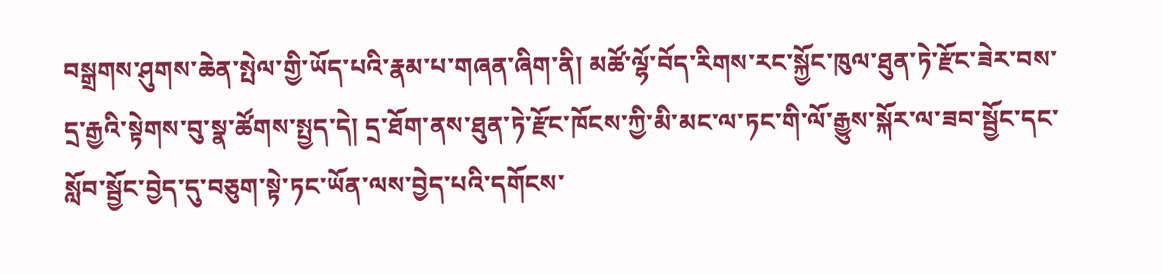བསྒྲགས་ཤུགས་ཆེན་སྤེལ་གྱི་ཡོད་པའི་རྣམ་པ་གཞན་ཞིག་ནི། མཚོ་ལྷོ་བོད་རིགས་རང་སྐྱོང་ཁུལ་ཐུན་ཏེ་རྫོང་ཟེར་བས་དྲ་རྒྱའི་སྟེགས་བུ་སྣ་ཚོགས་སྤྱད་དེ། དྲ་ཐོག་ནས་ཐུན་ཏེ་རྫོང་ཁོངས་ཀྱི་མི་མང་ལ་ཏང་གི་ལོ་རྒྱུས་སྐོར་ལ་ཟབ་སྦྱོང་དང་སློབ་སྦྱོང་བྱེད་དུ་བཅུག་སྟེ་ཏང་ཡོན་ལས་བྱེད་པའི་དགོངས་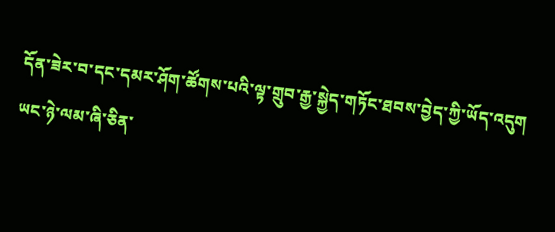དོན་ཟེར་བ་དང་དམར་ཤོག་ཚོགས་པའི་ལྟ་གྲུབ་རྒྱ་སྐྱེད་གཏོང་ཐབས་བྱེད་ཀྱི་ཡོད་འདུག
ཡང་ཉེ་ལམ་ཞི་ཅིན་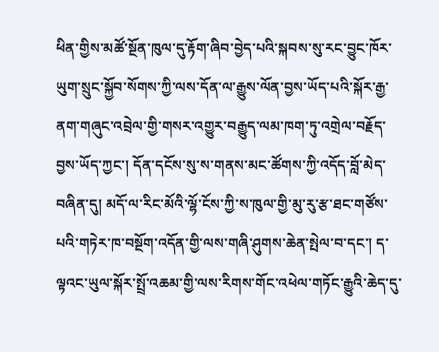ཕིན་གྱིས་མཚོ་སྔོན་ཁུལ་དུ་རྟོག་ཞིབ་བྱེད་པའི་སྐབས་སུ་རང་བྱུང་ཁོར་ཡུག་སྲུང་སྐྱོབ་སོགས་ཀྱི་ལས་དོན་ལ་རྒྱུས་ལོན་བྱས་ཡོད་པའི་སྐོར་རྒྱ་ནག་གཞུང་འབྲེལ་གྱི་གསར་འགྱུར་བརྒྱུད་ལམ་ཁག་ཏུ་འགྲེལ་བརྗོད་བྱས་ཡོད་ཀྱང་། དོན་དངོས་སུ་ས་གནས་མང་ཚོགས་ཀྱི་འདོད་བློ་མེད་བཞིན་དུ། མདོ་ལ་རིང་མོའི་ལྷོ་ངོས་ཀྱི་ས་ཁུལ་གྱི་མུ་རུ་རྩ་ཐང་གཙོས་པའི་གཏེར་ཁ་བསྔོག་འདོན་གྱི་ལས་གཞི་ཤུགས་ཆེན་སྤེལ་བ་དང་། ད་ལྟའང་ཡུལ་སྐོར་སྤྲོ་འཆམ་གྱི་ལས་རིགས་གོང་འཕེལ་གཏོང་རྒྱུའི་ཆེད་དུ་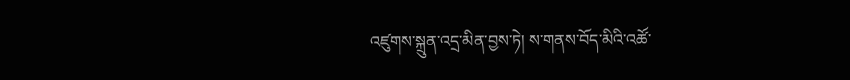འཛུགས་སྐྲུན་འདྲ་མིན་བྱས་ཏེ། ས་གནས་བོད་མིའི་འཚོ་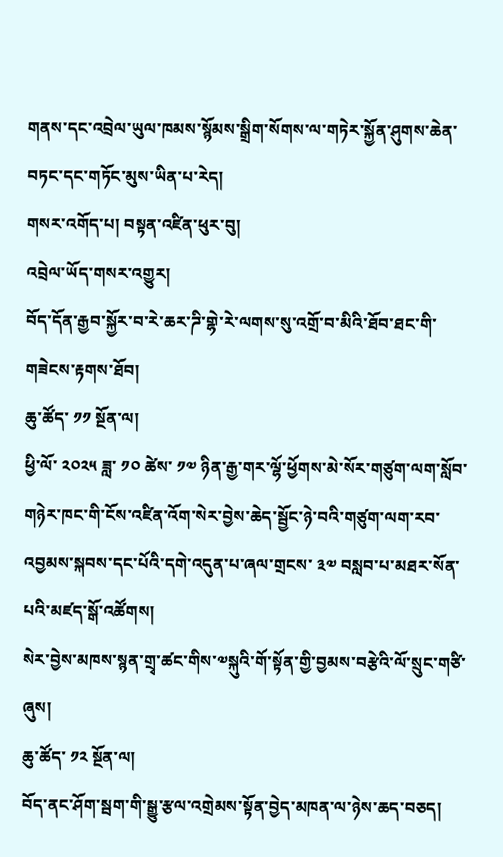གནས་དང་འབྲེལ་ཡུལ་ཁམས་སྙོམས་སྒྲིག་སོགས་ལ་གཏེར་སྐྱོན་ཤུགས་ཆེན་བཏང་དང་གཏོང་མུས་ཡིན་པ་རེད།
གསར་འགོད་པ། བསྟན་འཛིན་ཕུར་བུ།
འབྲེལ་ཡོད་གསར་འགྱུར།
བོད་དོན་རྒྱབ་སྐྱོར་བ་རེ་ཆར་ཌི་གྷེ་རེ་ལགས་སུ་འགྲོ་བ་མིའི་ཐོབ་ཐང་གི་གཟེངས་རྟགས་ཐོབ།
ཆུ་ཚོད་ ༡༡ སྔོན་ལ།
ཕྱི་ལོ་ ༢༠༢༥ ཟླ་ ༡༠ ཚེས་ ༡༧ ཉིན་རྒྱ་གར་ལྷོ་ཕྱོགས་མེ་སོར་གཙུག་ལག་སློབ་གཉེར་ཁང་གི་ངོས་འཛིན་འོག་སེར་བྱེས་ཆེད་སྦྱོང་ཉེ་བའི་གཙུག་ལག་རབ་འབྱམས་སྐབས་དང་པོའི་དགེ་འདུན་པ་ཞལ་གྲངས་ ༣༧ བསླབ་པ་མཐར་སོན་པའི་མཛད་སྒོ་འཚོགས།
སེར་བྱེས་མཁས་སྙན་གྲྭ་ཚང་གིས་༧སྐུའི་གོ་སྟོན་གྱི་བྱམས་བརྩེའི་ལོ་སྲུང་གཙི་ཞུས།
ཆུ་ཚོད་ ༡༢ སྔོན་ལ།
བོད་ནང་ཤོག་སྦག་གི་སྒྱུ་རྩལ་འགྲེམས་སྟོན་བྱེད་མཁན་ལ་ཉེས་ཆད་བཅད།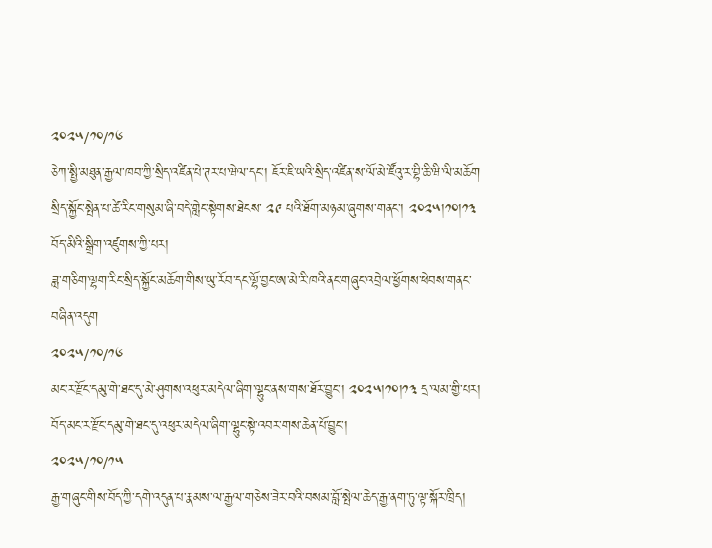༢༠༢༥/༡༠/༡༦
ཅེཀ་སྤྱི་མཐུན་རྒྱལ་ཁབ་ཀྱི་སྲིད་འཛིན་པེ་ཊར་པ་ཝེལ་དང་། ཇོར་ཇི་ཡའི་སྲིད་འཛིན་ས་ལོ་མེ་ཛོའུ་ར་བྷི་ཆི་ཝི་ལི་མཆོག སྲིད་སྐྱོང་སྤེན་པ་ཚེ་རིང་གསུམ་ཞི་བདེ་གླེང་སྟེགས་ཐེངས་ ༢༩ པའི་ཐོག་མཉམ་ཞུགས་གནང་། ༢༠༢༥།༡༠།༡༣ བོད་མིའི་སྒྲིག་འཛུགས་ཀྱི་པར།
ཟླ་གཅིག་ལྷག་རིང་སྲིད་སྐྱོང་མཆོག་གིས་ཡུ་རོབ་དང་ལྷོ་བྱང་ཨ་མེ་རི་ཁའི་ནང་གཞུང་འབྲེལ་ཕྱོགས་ཕེབས་གནང་བཞིན་འདུག
༢༠༢༥/༡༠/༡༦
མང་ར་རྫོང་དམུ་གེ་ཐང་དུ་མེ་ཤུགས་འཕུར་མདེལ་ཞིག་ལྷུང་ནས་གས་ཐོར་བྱུང་། ༢༠༢༥།༡༠།༡༣ དྲ་ལམ་གྱི་པར།
བོད་མང་ར་རྫོང་དམུ་གེ་ཐང་དུ་འཕུར་མདེལ་ཞིག་ལྷུང་སྟེ་འབར་གས་ཆེན་པོ་བྱུང་།
༢༠༢༥/༡༠/༡༥
རྒྱ་གཞུང་གིས་བོད་ཀྱི་དགེ་འདུན་པ་རྣམས་ལ་རྒྱལ་གཅེས་ཟེར་བའི་བསམ་བློ་སྤེལ་ཆེད་རྒྱ་ནག་ཏུ་ལྟ་སྐོར་ཁྲིད།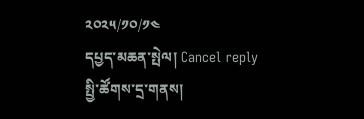༢༠༢༥/༡༠/༡༤
དཔྱད་མཆན་སྤེལ། Cancel reply
སྤྱི་ཚོགས་དྲ་གནས།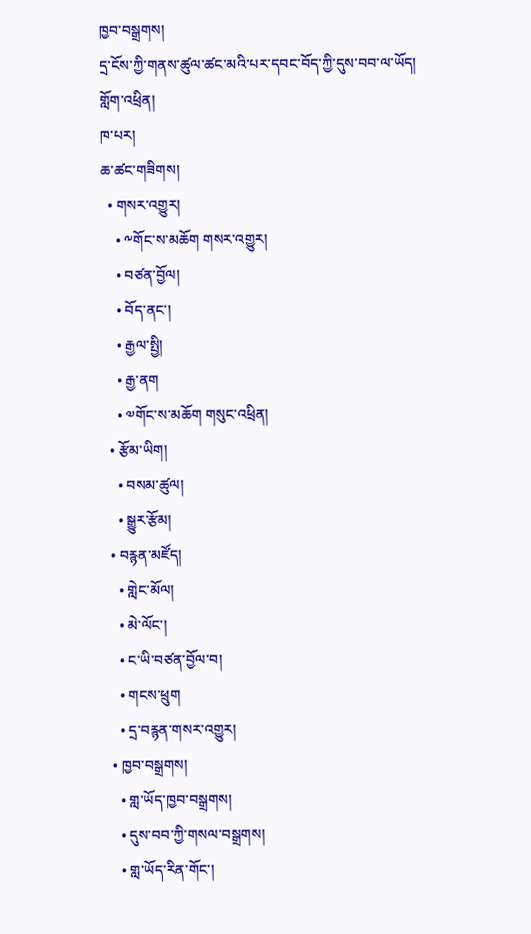ཁྱབ་བསྒྲགས།
དྲ་ངོས་ཀྱི་གནས་ཚུལ་ཚང་མའི་པར་དབང་བོད་ཀྱི་དུས་བབ་ལ་ཡོད།
གློག་འཕྲིན།
ཁ་པར།
ཆ་ཚང་གཟིགས།
  • གསར་འགྱུར།
    • ༸གོང་ས་མཆོག གསར་འགྱུར།
    • བཙན་བྱོལ།
    • བོད་ནང་།
    • རྒྱལ་སྤྱི།
    • རྒྱ་ནག
    • ༧གོང་ས་མཆོག གསུང་འཕྲིན།
  • རྩོམ་ཡིག།
    • བསམ་ཚུལ།
    • སྒྱུར་རྩོམ།
  • བརྙན་མཛོད།
    • གླེང་མོལ།
    • མེ་ལོང་།
    • ང་ཡི་བཙན་བྱོལ་བ།
    • གངས་ཕྲུག
    • དྲ་བརྙན་གསར་འགྱུར།
  • ཁྱབ་བསྒྲགས།
    • གླ་ཡོད་ཁྱབ་བསྒྲགས།
    • དུས་བབ་ཀྱི་གསལ་བསྒྲགས།
    • གླ་ཡོད་རིན་གོང་།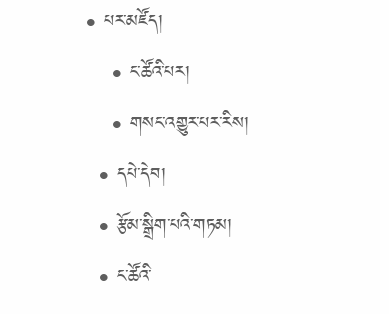• པར་མཛོད།
    • ང་ཚོའི་པར།
    • གསང་འགྱུར་པར་རིས།
  • དཔེ་དེབ།
  • རྩོམ་སྒྲིག་པའི་གཏམ།
  • ང་ཚོའི་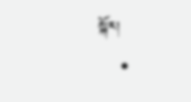སྐོར།
    •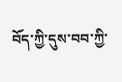བོད་ཀྱི་དུས་བབ་ཀྱི་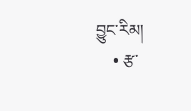བྱུང་རིམ།
    • རྩ་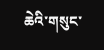ཆེའི་གསུང་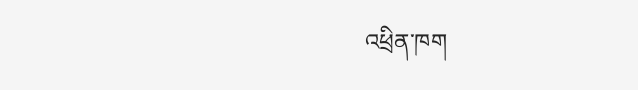འཕྲིན་ཁག